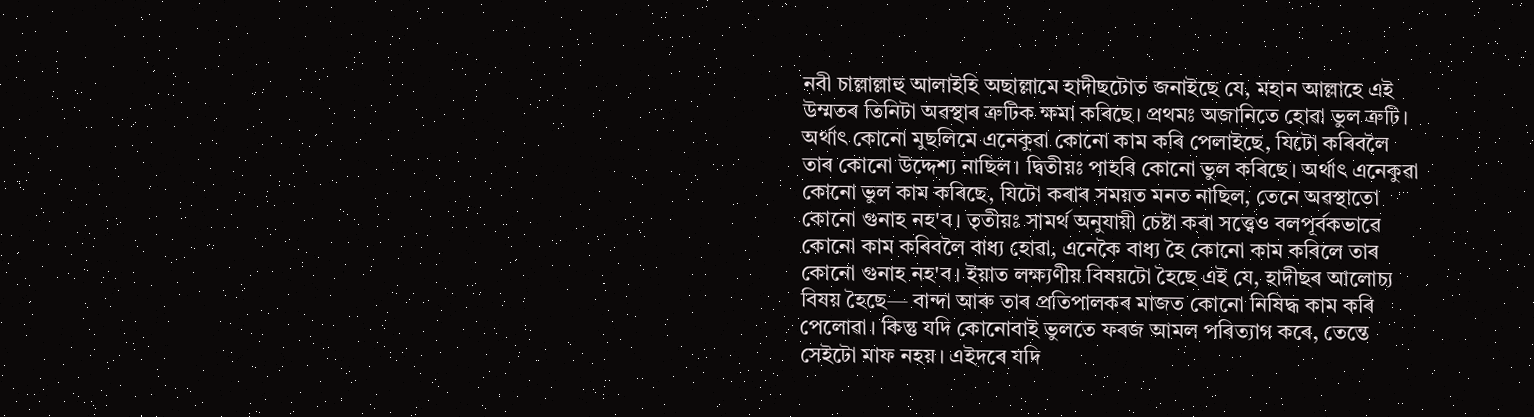নবী চাল্লাল্লাহু আলাইহি অছাল্লামে হাদীছটোত জনাইছে যে, মহান আল্লাহে এই উম্মতৰ তিনিটা অৱস্থাৰ ত্ৰুটিক ক্ষমা কৰিছে। প্ৰথমঃ অজানিতে হোৱা ভুল ত্ৰুটি। অৰ্থাৎ কোনো মুছলিমে এনেকুৱা কোনো কাম কৰি পেলাইছে, যিটো কৰিবলৈ তাৰ কোনো উদ্দেশ্য নাছিল। দ্বিতীয়ঃ পাহৰি কোনো ভুল কৰিছে। অৰ্থাৎ এনেকুৱা কোনো ভুল কাম কৰিছে, যিটো কৰাৰ সময়ত মনত নাছিল, তেনে অৱস্থাতো কোনো গুনাহ নহ'ব। তৃতীয়ঃ সামৰ্থ অনুযায়ী চেষ্টা কৰা সত্ত্বেও বলপূৰ্বকভাৱে কোনো কাম কৰিবলৈ বাধ্য হোৱা, এনেকৈ বাধ্য হৈ কোনো কাম কৰিলে তাৰ কোনো গুনাহ নহ'ব। ইয়াত লক্ষ্যণীয় বিষয়টো হৈছে এই যে, হাদীছৰ আলোচ্য বিষয় হৈছে— বান্দা আৰু তাৰ প্ৰতিপালকৰ মাজত কোনো নিষিদ্ধ কাম কৰি পেলোৱা। কিন্তু যদি কোনোবাই ভুলতে ফৰজ আমল পৰিত্যাগ কৰে, তেন্তে সেইটো মাফ নহয়। এইদৰে যদি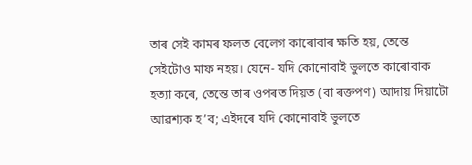তাৰ সেই কামৰ ফলত বেলেগ কাৰোবাৰ ক্ষতি হয়, তেন্তে সেইটোও মাফ নহয়। যেনে- যদি কোনোবাই ভুলতে কাৰোবাক হত্যা কৰে, তেন্তে তাৰ ওপৰত দিয়ত (বা ৰক্তপণ) আদায় দিয়াটো আৱশ্যক হ’ব; এইদৰে যদি কোনোবাই ভুলতে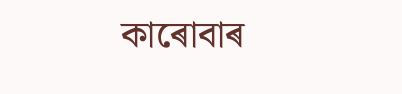কাৰোবাৰ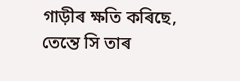গাড়ীৰ ক্ষতি কৰিছে, তেন্তে সি তাৰ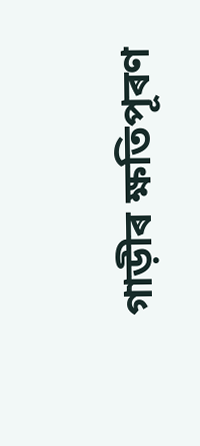গাড়ীৰ ক্ষতিপূৰণ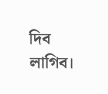দিব লাগিব।